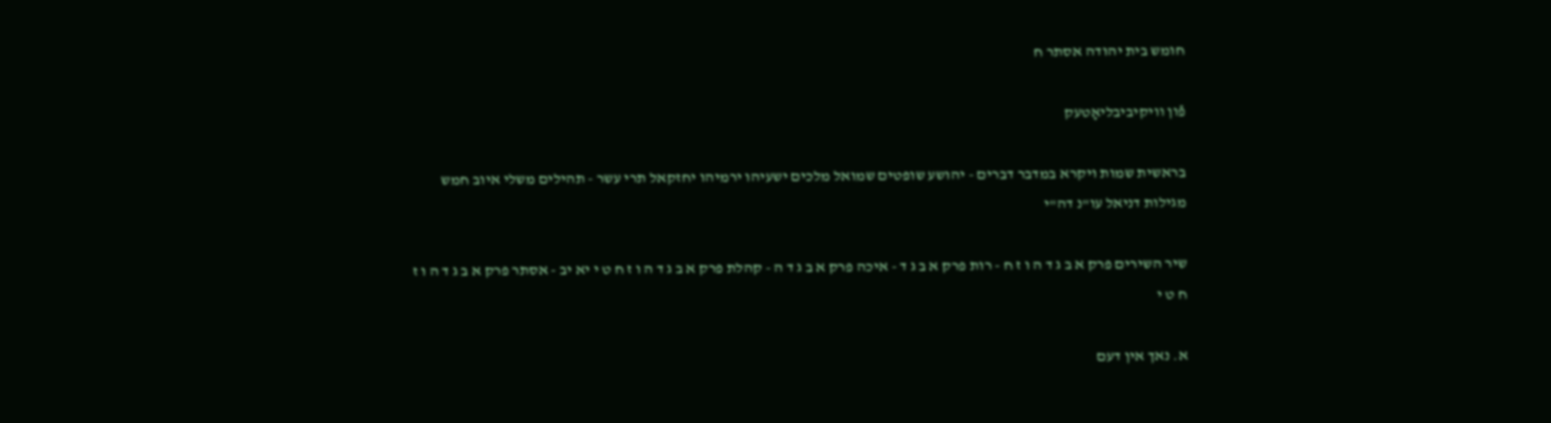חומש בית יהודה אסתר ח

פֿון װיקיביבליאָטעק

בראשית שמות ויקרא במדבר דברים - יהושע שופטים שמואל מלכים ישעיהו ירמיהו יחזקאל תרי עשר - תהילים משלי איוב חמש מגילות דניאל עו"נ דה"י

שיר השירים פרק א ב ג ד ה ו ז ח - רות פרק א ב ג ד - איכה פרק א ב ג ד ה - קהלת פרק א ב ג ד ה ו ז ח ט י יא יב - אסתר פרק א ב ג ד ה ו ז ח ט י

א. נאך אין דעם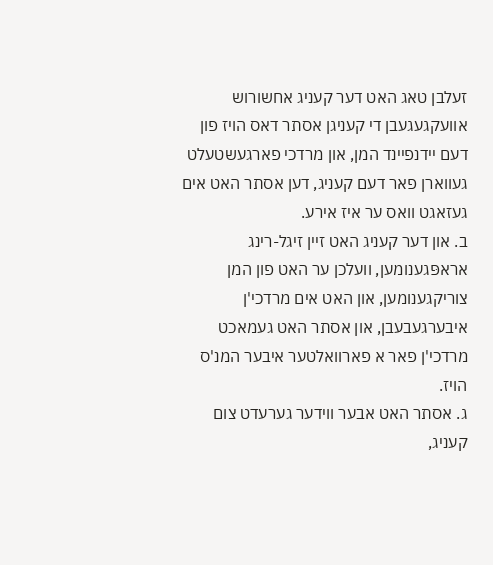זעלבן טאג האט דער קעניג אחשורוש אוועקגעגעבן די קעניגן אסתר דאס הויז פון דעם יידנפיינד המן, און מרדכי פארגעשטעלט געווארן פאר דעם קעניג, דען אסתר האט אים געזאגט וואס ער איז אירע.
ב. און דער קעניג האט זיין זיגל-רינג אראפּגענומען, וועלכן ער האט פון המן צוריקגענומען, און האט אים מרדכי'ן איבערגעבעבן, און אסתר האט געמאכט מרדכי'ן פאר א פארוואלטער איבער המנ'ס הויז.
ג. אסתר האט אבער ווידער גערעדט צום קעניג,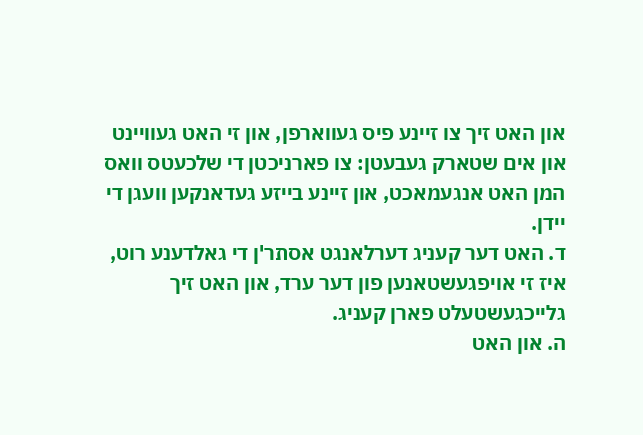און האט זיך צו זיינע פיס געווארפן, און זי האט געוויינט און אים שטארק געבעטן: צו פארניכטן די שלכעטס וואס המן האט אנגעמאכט, און זיינע בייזע געדאנקען וועגן די יידן.
ד. האט דער קעניג דערלאנגט אסתר'ן די גאלדענע רוט, איז זי אויפגעשטאנען פון דער ערד, און האט זיך גלייכגעשטעלט פארן קעניג.
ה. און האט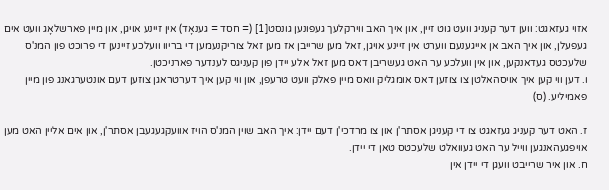אזוי געזאגט: ווען דער קעניג וועט גוט זיין, און איך האב ווירקלעך געפונען גונסט[1] (= חסד = גענאָד) אין זיינע אויגן, און מיין פארשלאָג וועט אים געפעלן, און איך האב אן אייגענעם ווערט אין זיינע אויגן, זאל מען שרייבן אז מען זאל צוריקנעמען די בריוו וועלכע זיינען די פרוכט פון המנ'ס שלעכטס געדאנקען, און אין וועלכע ער האט געשריבן דאס מען זאל אלע יידן פון קעניגס לענדער פארניכטן.
ו. דען ווי קען איך אויסהאלטן צו צוזען דאס אומגליק וואס מיין פאלק וועט טרעפן, און ווי קען איך דערטראגן צוזען דעם אונטערגאנג פון מיין פאמיליע. (ס)

ז. האט דער קעניג געזאגט צו די קעניגן אסתר'ן און צו מרדכי'ן דעם יידן: איך האב שוין המנ'ס הויז אוועקגעגעבן אסתר'ן, און אים אליין האט מען אויפגעהאנגען ווייל ער האט געוואלט שלעכטס טאן די יידן.
ח. און איר שרייבט וועגן די יידן אין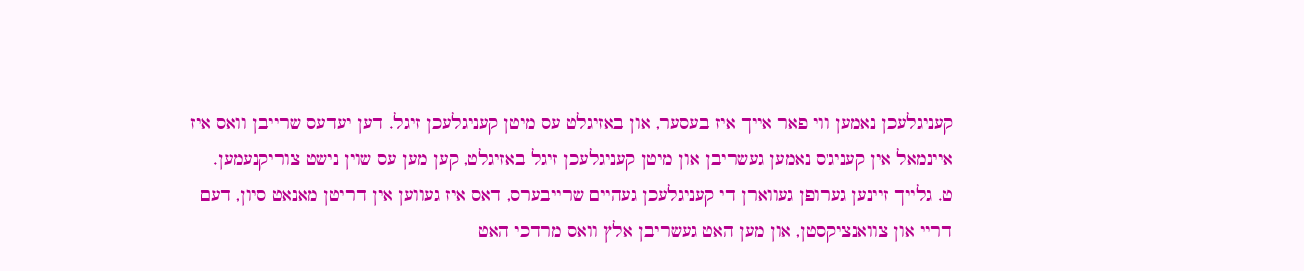קעניגלעכן נאמען ווי פאר אייך איז בעסער, און באזיגלט עס מיטן קעניגלעכן זיגל. דען יעדעס שרייבן וואס איז איינמאל אין קעניג'ס נאמען געשריבן און מיטן קעניגלעכן זיגל באזיגלט, קען מען עס שוין נישט צוריקנעמען.
ט. גלייך זיינען גערופן געווארן די קעניגלעכן געהיים שרייבערס, דאס איז געווען אין דריטן מאנאט סיון, דעם דריי און צוואנציקסטן, און מען האט געשריבן אלץ וואס מרדכי האט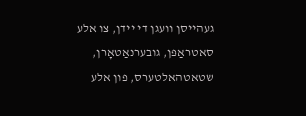געהייסן וועגן די יידן, צו אלע סאטראַפּן, גובערנאַטאָרן, שטאטהאלטערס, פון אלע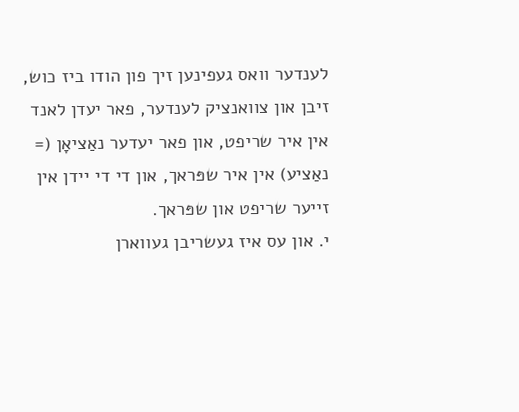לענדער וואס געפינען זיך פון הודו ביז כוש, זיבן און צוואנציק לענדער, פאר יעדן לאנד אין איר שריפט, און פאר יעדער נאַציאָן (= נאַציע) אין איר שפּראך, און די די יידן אין זייער שריפט און שפּראך.
י. און עס איז געשריבן געווארן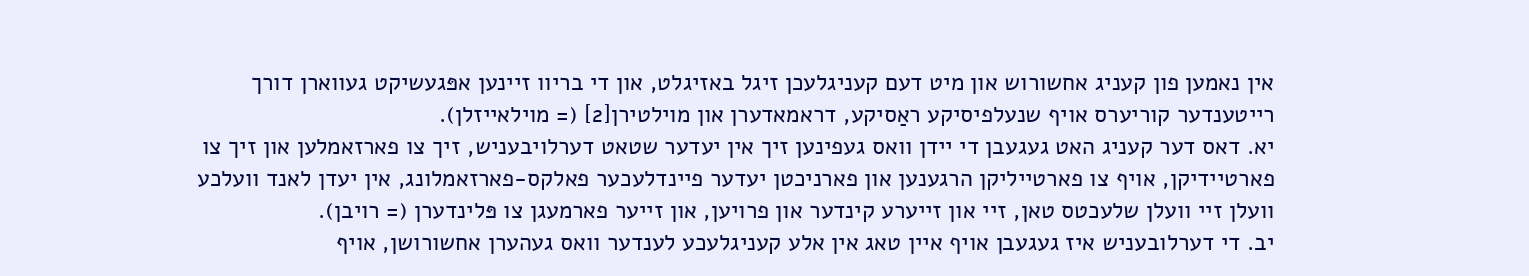אין נאמען פון קעניג אחשורוש און מיט דעם קעניגלעכן זיגל באזיגלט, און די בריוו זיינען אפּגעשיקט געווארן דורך רייטענדער קוריערס אויף שנעלפיסיקע ראַסיקע, דראמאדערן און מוילטירן[2] (= מוילאייזלן).
יא. דאס דער קעניג האט געגעבן די יידן וואס געפינען זיך אין יעדער שטאט דערלויבעניש, זיך צו פארזאמלען און זיך צו פארטיידיקן, אויף צו פארטייליקן הרגענען און פארניכטן יעדער פיינדלעכער פאלקס-פארזאמלונג, אין יעדן לאנד וועלכע וועלן זיי וועלן שלעכטס טאן, זיי און זייערע קינדער און פרויען, און זייער פארמעגן צו פּלינדערן (= רויבן).
יב. די דערלובעניש איז געגעבן אויף איין טאג אין אלע קעניגלעכע לענדער וואס געהערן אחשורושן, אויף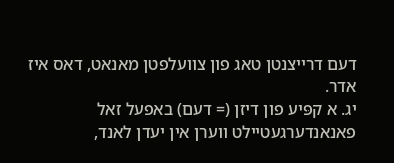דעם דרייצנטן טאג פון צוועלפטן מאנאט, דאס איז אדר.
יג. א קפּיע פון דיזן (= דעם) באפעל זאל פאנאנדערגעטיילט ווערן אין יעדן לאנד,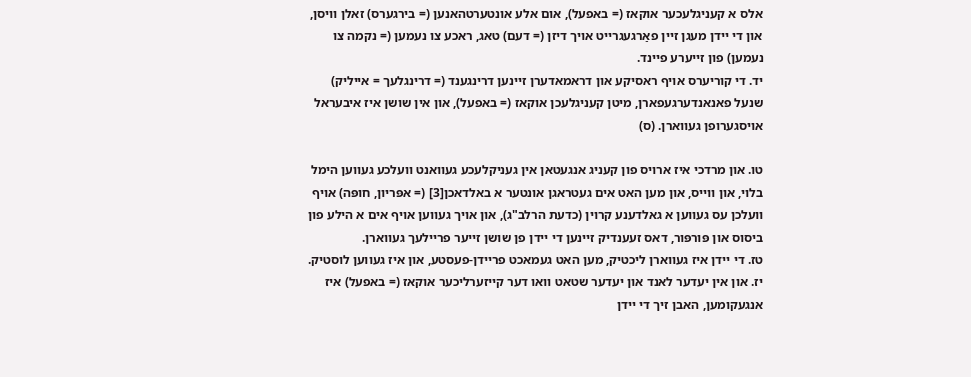אלס א קעניגלעכער אוקאז (= באפעל), אום אלע אונטערטהאנען (= בירגערס) זאלן וויסן, און די יידן מעגן זיין פאַרגעגרייט אויך דיזן (= דעם) טאג, ראכע צו נעמען (= נקמה צו נעמען) פון זייערע פיינד.
יד. די קוריערס אויף ראסיקע און דראמאדערן זיינען דרינגענד (= דרינגלעך = אייליק) שנעל פאנאנדערגעפארן, מיטן קעניגלעכן אוקאז (= באפעל), און אין שושן איז איבעראל אויסגערופן געווארן. (ס)

טו. און מרדכי איז ארויס פון קעניג אנגעטאן אין געניקלעכע געוואנט וועלכע געווען הימל בלוי, און ווייס, און מען האט אים געטראגן אונטער א באלדאכן[3] (= אפּריון, חופּה) אויף וועלכן עס געווען א גאלדענע קרוין (כדעת הרלב"ג), און אויך געווען אויף אים א הילע פון ביסוס און פּורפּור, דאס זעענדיק זיינען די יידן פן שושן זייער פריילעך געווארן.
טז. די יידן איז געווארן ליכטיק, מען האט געמאכט פריידן-פעסטע, און איז געווען לוסטיק.
יז. און אין יעדער לאנד און יעדער שטאט וואו דער קייזערליכער אוקאז (= באפעל) איז אנגעקומען, האבן זיך די יידן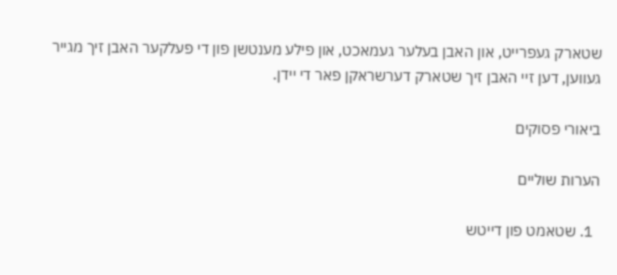שטארק געפרייט, און האבן בעלער געמאכט, און פילע מענטשן פון די פעלקער האבן זיך מגייר געווען, דען זיי האבן זיך שטארק דערשראקן פאר די יידן.

ביאורי פסוקים

הערות שוליים

  1. שטאמט פון דייטש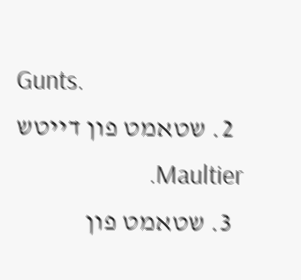Gunts.
  2. שטאמט פון דייטש Maultier.
  3. שטאמט פון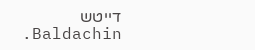דייטש Baldachin.